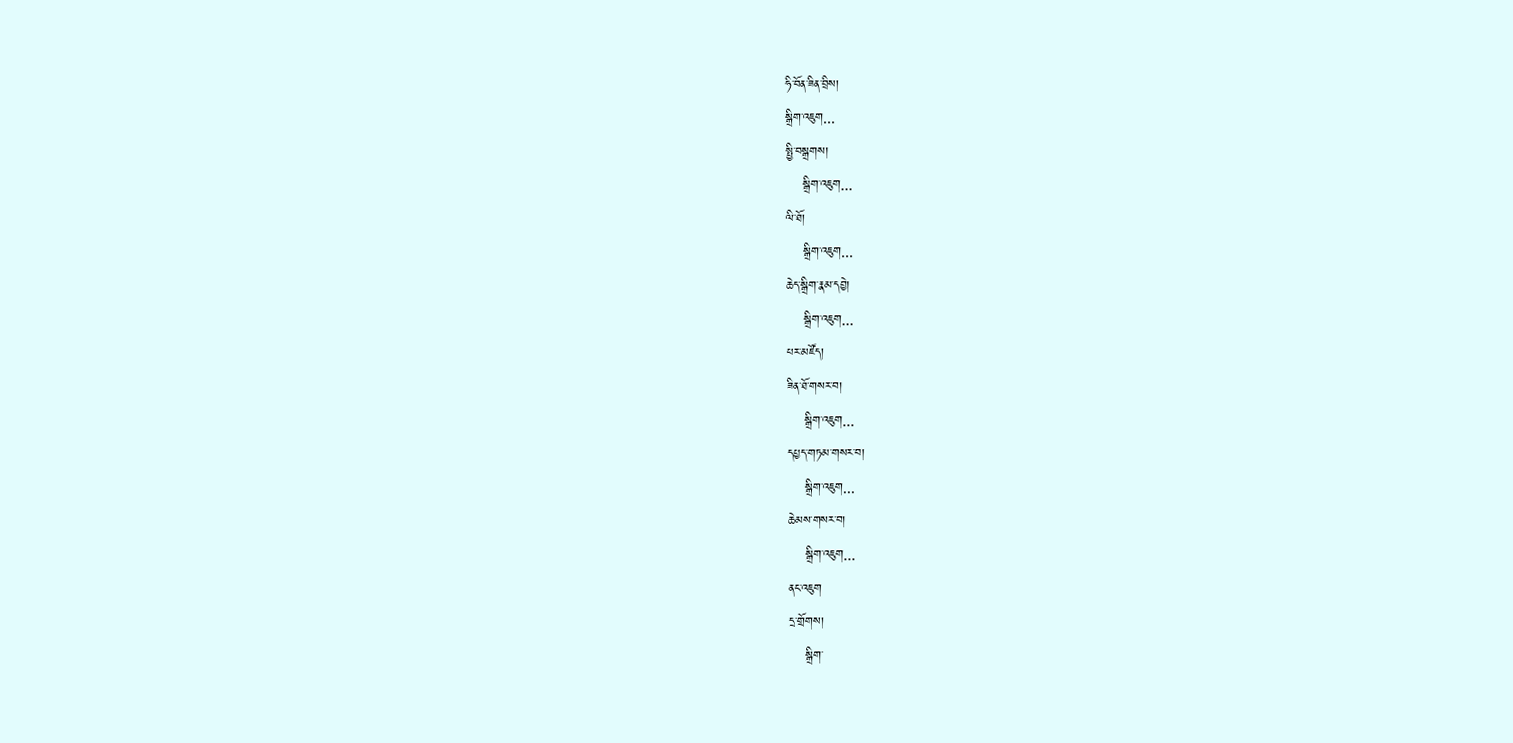ཧི་བོན་ཟིན་བྲིས།
སྒྲིག་འཇུག...
སྤྱི་བསྒྲགས།
    སྒྲིག་འཇུག...
ལི་ཐོ།
    སྒྲིག་འཇུག...
ཆེད་སྒྲིག་རྣམ་དབྱེ།
    སྒྲིག་འཇུག...
པར་མཛོད།
ཟིན་ཐོ་གསར་བ།
    སྒྲིག་འཇུག...
དཔྱད་གཏམ་གསར་བ།
    སྒྲིག་འཇུག...
ཆེམས་གསར་བ།
    སྒྲིག་འཇུག...
ནང་འཇུག
དྲ་གྲོགས།
    སྒྲིག་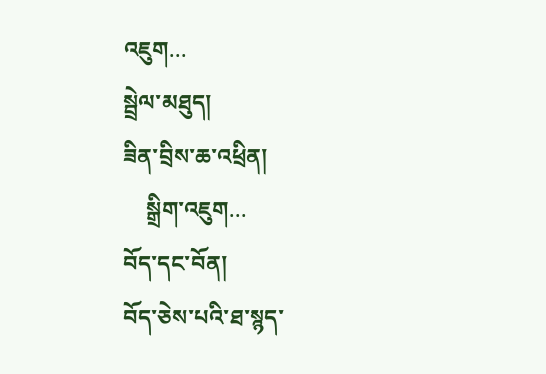འཇུག...
སྦྲེལ་མཐུད།
ཟིན་བྲིས་ཆ་འཕྲིན།
    སྒྲིག་འཇུག...
བོད་དང་བོན།
བོད་ཅེས་པའི་ཐ་སྙད་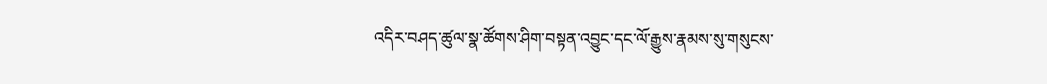འདིར་བཤད་ཚུལ་སྣ་ཚོགས་ཤིག་བསྟན་འབྱུང་དང་ལོ་རྒྱུས་རྣམས་སུ་གསུངས་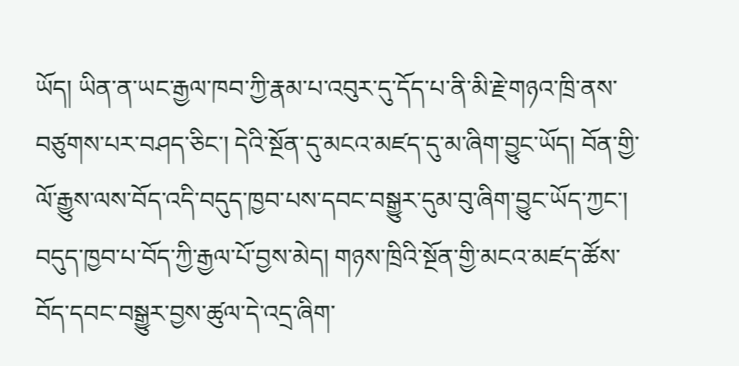ཡོད། ཡིན་ན་ཡང་རྒྱལ་ཁབ་ཀྱི་རྣམ་པ་འབུར་དུ་དོད་པ་ནི་མི་རྗེ་གཉའ་ཁྲི་ནས་བཙུགས་པར་བཤད་ཅིང་། དེའི་སྔོན་དུ་མངའ་མཛད་དུ་མ་ཞིག་བྱུང་ཡོད། བོན་གྱི་ལོ་རྒྱུས་ལས་བོད་འདི་བདུད་ཁྱབ་པས་དབང་བསྒྱུར་དུམ་བུ་ཞིག་བྱུང་ཡོད་ཀྱང་། བདུད་ཁྱབ་པ་བོད་ཀྱི་རྒྱལ་པོ་བྱས་མེད། གཉས་ཁྲིའི་སྔོན་གྱི་མངའ་མཛད་ཚོས་བོད་དབང་བསྒྱུར་བྱས་ཚུལ་དེ་འདྲ་ཞིག་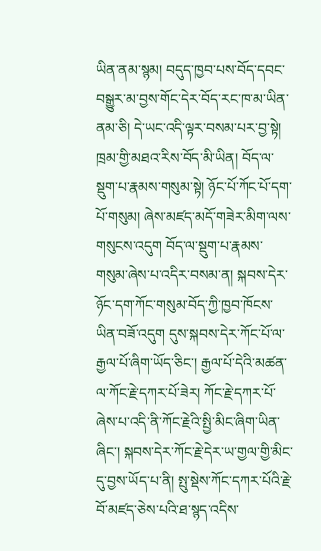ཡིན་ནམ་སྙམ། བདུད་ཁྱབ་པས་བོད་དབང་བསྒྱུར་མ་བྱས་གོང་དེར་བོད་རང་ཁ་མ་ཡིན་ནམ་ཅི། དེ་ཡང་འདི་ལྟར་བསམ་པར་བྱ་སྟེ། ཁྲམ་གྱི་མཐའ་རིས་བོད་མི་ཡིན། བོད་ལ་སྡུག་པ་རྣམས་གསུམ་སྟེ། ཉོང་པོ་ཀོང་པོ་དག་པོ་གསུམ། ཞེས་མཛད་མདོ་གཟེར་མིག་ལས་གསུངས་འདུག བོད་ལ་སྡུག་པ་རྣམས་གསུམ་ཞེས་པ་འདིར་བསམ་ན། སྐབས་དེར་ཉོང་དག་ཀོང་གསུམ་བོད་ཀྱི་ཁྱབ་ཁོངས་ཡིན་བཟོ་འདུག དུས་སྐབས་དེར་ཀོང་པོ་ལ་རྒྱལ་པོ་ཞིག་ཡོད་ཅིང་། རྒྱལ་པོ་དེའི་མཚན་ལ་ཀོང་རྗེ་དཀར་པོ་ཟེར། ཀོང་རྗེ་དཀར་པོ་ཞེས་པ་འདི་ནི་ཀོང་རྗེའི་སྤྱི་མིང་ཞིག་ཡིན་ཞིང་། སྐབས་དེར་ཀོང་རྗེ་དེར་ཡ་གྱལ་གྱི་མིང་དུ་བྱས་ཡོད་པ་ནི། སྤུ་སྡེས་ཀོང་དཀར་པོའི་རྗེ་བོ་མཛད་ཅེས་པའི་ཐ་སྙད་འདིས་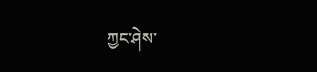ཀྱང་ཤེས་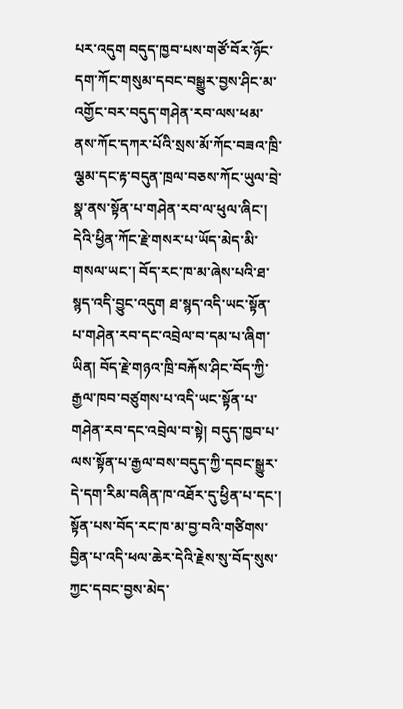པར་འདུག བདུད་ཁྱབ་པས་གཙོ་བོར་ཉོང་དག་ཀོང་གསུམ་དབང་བསྒྱུར་བྱས་ཤིང་མ་འགྱོང་བར་བདུད་གཤེན་རབ་ལས་ཕམ་ནས་ཀོང་དཀར་པོའི་སྲས་མོ་ཀོང་བཟའ་ཁྲི་ལྕམ་དང་རྟ་བདུན་ཁྲལ་བཅས་ཀོང་ཡུལ་བྲེ་སྣ་ནས་སྟོན་པ་གཤེན་རབ་ལ་ཕུལ་ཞིང་། དེའི་ཕྱིན་ཀོང་རྗེ་གསར་པ་ཡོད་མེད་མི་གསལ་ཡང་། བོད་རང་ཁ་མ་ཞེས་པའི་ཐ་སྙད་འདི་བྱུང་འདུག ཐ་སྙད་འདི་ཡང་སྟོན་པ་གཤེན་རབ་དང་འབྲེལ་བ་དམ་པ་ཞིག་ཡིན། བོད་རྗེ་གཉའ་ཁྲི་བརྐོས་ཤིང་བོད་ཀྱི་རྒྱལ་ཁབ་བཙུགས་པ་འདི་ཡང་སྟོན་པ་གཤེན་རབ་དང་འབྲེལ་བ་སྟེ། བདུད་ཁྱབ་པ་ལས་སྟོན་པ་རྒྱལ་བས་བདུད་ཀྱི་དབང་སྒྱུར་དེ་དག་རིམ་བཞིན་ཁ་འཐོར་དུ་ཕྱིན་པ་དང་། སྟོན་པས་བོད་རང་ཁ་མ་བྱ་བའི་གཙིགས་བྱིན་པ་འདི་ཕལ་ཆེར་དེའི་རྗེས་སུ་བོད་སུས་ཀྱང་དབང་བྱས་མེད་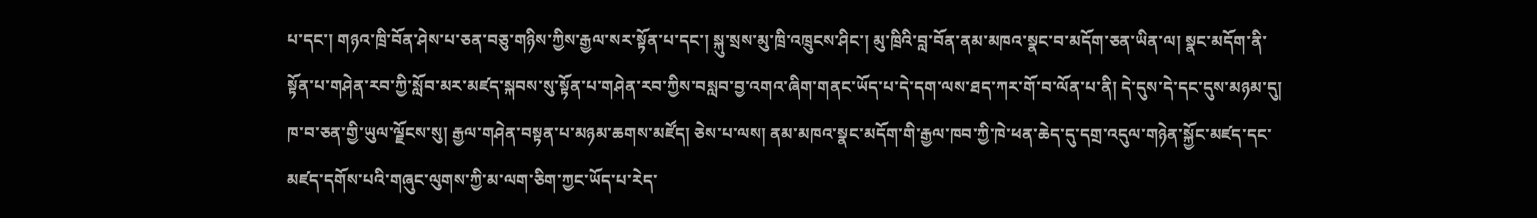པ་དང་། གཉའ་ཁྲི་བོན་ཤེས་པ་ཅན་བཅུ་གཉིས་ཀྱིས་རྒྱལ་སར་སྟོན་པ་དང་། སྐུ་སྲས་མུ་ཁྲི་འཁྲུངས་ཤིང་། མུ་ཁྲིའི་བླ་བོན་ནམ་མཁའ་སྣང་བ་མདོག་ཅན་ཡིན་ལ། སྣང་མདོག་ནི་སྟོན་པ་གཤེན་རབ་ཀྱི་སློབ་མར་མཛད་སྐབས་སུ་སྟོན་པ་གཤེན་རབ་ཀྱིས་བསླབ་བྱ་འགའ་ཞིག་གནང་ཡོད་པ་དེ་དག་ལས་ཐད་ཀར་གོ་བ་ལོན་པ་ནི། དེ་དུས་དེ་དང་དུས་མཉམ་དུ། ཁ་བ་ཅན་གྱི་ཡུལ་ལྗོངས་སུ། རྒྱལ་གཤེན་བསྟན་པ་མཉམ་ཆགས་མཛོད། ཅེས་པ་ལས། ནམ་མཁའ་སྣང་མདོག་གི་རྒྱལ་ཁབ་ཀྱི་ཁེ་ཕན་ཆེད་དུ་དགྲ་འདུལ་གཉེན་སྐྱོང་མཛད་དང་མཛད་དགོས་པའི་གཞུང་ལུགས་ཀྱི་མ་ལག་ཅིག་ཀྱང་ཡོད་པ་རེད་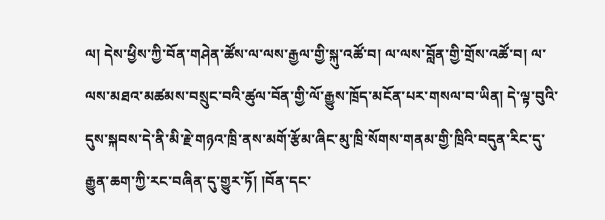ལ། དེས་ཕྱིས་ཀྱི་བོན་གཤེན་ཚོས་ལ་ལས་རྒྱལ་གྱི་སྐུ་འཚོ་བ། ལ་ལས་བློན་གྱི་གྲོས་འཚོ་བ། ལ་ལས་མཐའ་མཚམས་བསྲུང་བའི་ཚུལ་བོན་གྱི་ལོ་རྒྱུས་ཁྲོད་མངོན་པར་གསལ་བ་ཡིན། དེ་ལྟ་བུའི་དུས་སྐབས་དེ་ནི་མི་རྗེ་གཉའ་ཁྲི་ནས་མགོ་རྩོམ་ཞིང་མུ་ཁྲི་སོགས་གནམ་གྱི་ཁྲིའི་བདུན་རིང་དུ་རྒྱུན་ཆག་ཀྱི་རང་བཞིན་དུ་གྱུར་ཏོ། །བོན་དང་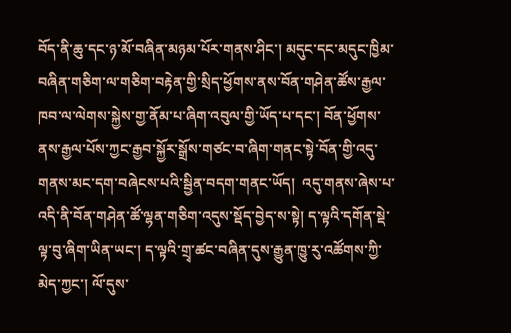བོད་ནི་ཆུ་དང་ཉ་མོ་བཞིན་མཉམ་པོར་གནས་ཤིང་། མདུང་དང་མདུང་ཁྱིམ་བཞིན་གཅིག་ལ་གཅིག་བརྟེན་གྱི་སྲིད་ཕྱོགས་ནས་བོན་གཤེན་ཚོས་རྒྱལ་ཁབ་ལ་ལེགས་སྐྱེས་གྱ་ནོམ་པ་ཞིག་འབུལ་གྱི་ཡོད་པ་དང་། བོན་ཕྱོགས་ནས་རྒྱལ་པོས་ཀྱང་རྒྱབ་སྐྱོར་སྒྲོས་གཙང་བ་ཞིག་གནང་སྟེ་བོན་གྱི་འདུ་གནས་མང་དག་བཞེངས་པའི་སྦྱིན་བདག་གནང་ཡོད།  འདུ་གནས་ཞེས་པ་འདི་ནི་བོན་གཤེན་ཚོ་ལྷན་གཅིག་འདུས་སྡོད་བྱེད་ས་སྟེ། ད་ལྟའི་དགོན་སྡེ་ལྟ་བུ་ཞིག་ཡིན་ཡང་། ད་ལྟའི་གྲྭ་ཚང་བཞིན་དུས་རྒྱུན་ཁྱུ་རུ་འཚོགས་ཀྱི་མེད་ཀྱང་། ལོ་དུས་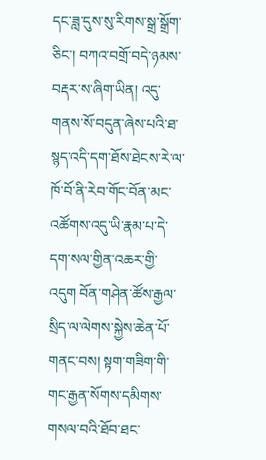དང་ཟླ་དུས་སུ་རིགས་སྒྲ་སྒྲོག་ཅིང་། བཀའ་བགྲོ་བདེ་ཉམས་བརྡར་ས་ཞིག་ཡིན། འདུ་གནས་སོ་བདུན་ཞེས་པའི་ཐ་སྙད་འདི་དག་ཐོས་ཐེངས་རེ་ལ་ཁོ་བོ་ནི་རེབ་གོང་བོན་མང་འཚོགས་འདུ་ཡི་རྣམ་པ་དེ་དག་སལ་གྱིན་འཆར་གྱི་འདུག བོན་གཤེན་ཚོས་རྒྱལ་སྲིད་ལ་ལེགས་སྐྱེས་ཆེན་པོ་གནང་བས། སྟག་གཟིག་གི་གང་རྒྱན་སོགས་དམིགས་གསལ་བའི་ཐོབ་ཐང་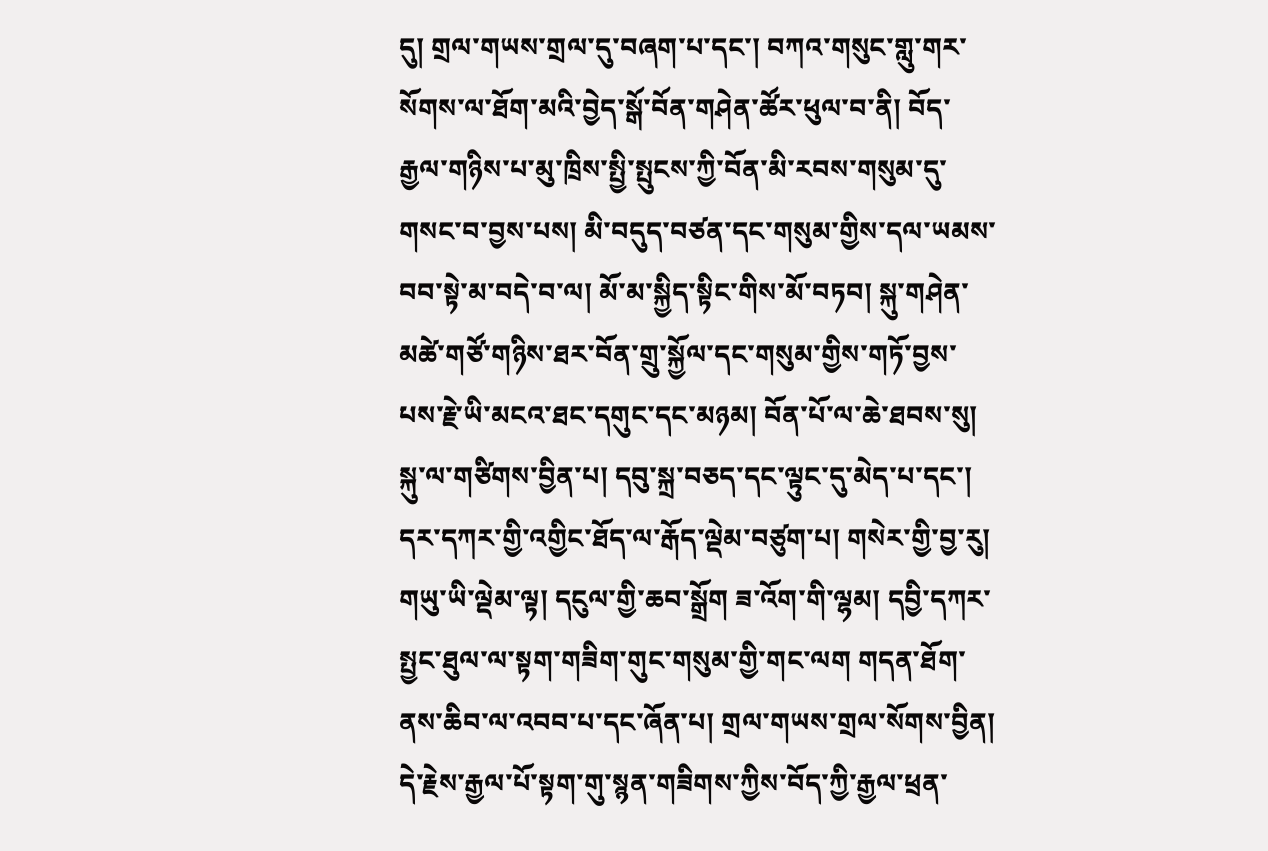དུ། གྲལ་གཡས་གྲལ་དུ་བཞག་པ་དང་། བཀའ་གསུང་གླུ་གར་སོགས་ལ་ཐོག་མའི་བྱེད་སྒོ་བོན་གཤེན་ཚོར་ཕུལ་བ་ནི། བོད་རྒྱལ་གཉིས་པ་མུ་ཁྲིས་སྤྱི་སྤུངས་ཀྱི་བོན་མི་རབས་གསུམ་དུ་གསང་བ་བྱས་པས། མི་བདུད་བཙན་དང་གསུམ་གྱིས་དལ་ཡམས་བབ་སྟེ་མ་བདེ་བ་ལ། མོ་མ་སྐྱིད་སྟིང་གིས་མོ་བཏབ། སྐུ་གཤེན་མཚེ་གཙོ་གཉིས་ཐར་བོན་གྲུ་སྐྱོལ་དང་གསུམ་གྱིས་གཏོ་བྱས་པས་རྗེ་ཡི་མངའ་ཐང་དགུང་དང་མཉམ། བོན་པོ་ལ་ཆེ་ཐབས་སུ། སྐུ་ལ་གཙིགས་བྱིན་པ། དབུ་སྐྲ་བཅད་དང་ལྟུང་དུ་མེད་པ་དང་། དར་དཀར་གྱི་འགྱིང་ཐོད་ལ་རྒོད་ལྡེམ་བཙུག་པ། གསེར་གྱི་བྱ་རུ། གཡུ་ཡི་ལྡེམ་ལྟ། དངུལ་གྱི་ཆབ་སྒྲོག ཟ་འོག་གི་ལྷམ། དབྱི་དཀར་སྤྱང་ཐུལ་ལ་སྟག་གཟིག་གུང་གསུམ་གྱི་གང་ལག གདན་ཐོག་ནས་ཆིབ་ལ་འབབ་པ་དང་ཞོན་པ། གྲལ་གཡས་གྲལ་སོགས་བྱིན། དེ་རྗེས་རྒྱལ་པོ་སྟག་གུ་སྙན་གཟིགས་ཀྱིས་བོད་ཀྱི་རྒྱལ་ཕྲན་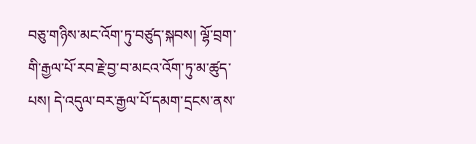བཅུ་གཉིས་མང་འོག་ཏུ་བཙུད་སྐབས། ལྷོ་བྲག་གི་རྒྱལ་པོ་རབ་རྗེ་བྱ་བ་མངའ་འོག་ཏུ་མ་ཚུད་པས། དེ་འདུལ་བར་རྒྱལ་པོ་དམག་དྲངས་ནས་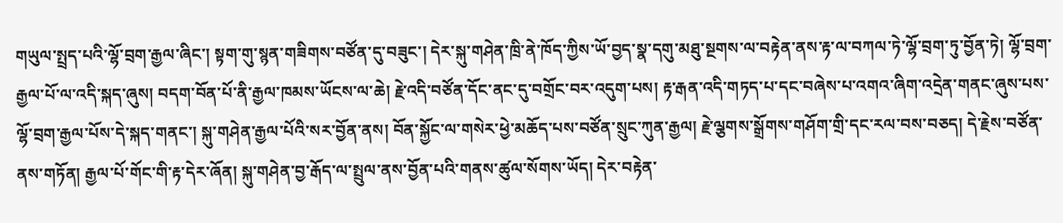གཡུལ་སྤྲད་པའི་ལྷོ་བྲག་རྒྱལ་ཞིང་། སྟག་གུ་སྙན་གཟིགས་བཙོན་དུ་བཟུང་། དེར་སྐུ་གཤེན་ཁྲི་ནེ་ཁོད་ཀྱིས་ཡོ་བྱད་སྣ་དགུ་མཐུ་སྔགས་ལ་བརྟེན་ནས་རྟ་ལ་བཀལ་ཏེ་ལྷོ་བྲག་ཏུ་བྱོན་ཏེ། ལྷོ་བྲག་རྒྱལ་པོ་ལ་འདི་སྐད་ཞུས། བདག་བོན་པོ་ནི་རྒྱལ་ཁམས་ཡོངས་ལ་ཆེ། རྗེ་འདི་བཙོན་དོང་ནང་དུ་བགྲོང་བར་འདུག་པས། རྟ་རྒན་འདི་གཏད་པ་དང་བཞེས་པ་འགའ་ཞིག་འདྲེན་གནང་ཞུས་པས་ལྷོ་བྲག་རྒྱལ་པོས་དེ་སྐད་གནང་། སྐུ་གཤེན་རྒྱལ་པོའི་སར་བྱོན་ནས། བོན་སྐྱོང་ལ་གསེར་ཕྱེ་མཆོད་པས་བཙོན་སྲུང་ཀུན་རྒྱལ། རྗེ་ལྕགས་སྒྲོགས་གཤོག་གྲི་དང་རལ་བས་བཅད། དེ་རྗེས་བཙོན་ནས་གཏོན། རྒྱལ་པོ་གོང་གི་རྟ་དེར་ཞོན། སྐུ་གཤེན་བྱ་རྒོད་ལ་སྤྲུལ་ནས་བྱོན་པའི་གནས་ཚུལ་སོགས་ཡོད། དེར་བརྟེན་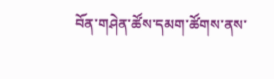བོན་གཤེན་ཚོས་དམག་ཚོགས་ནས་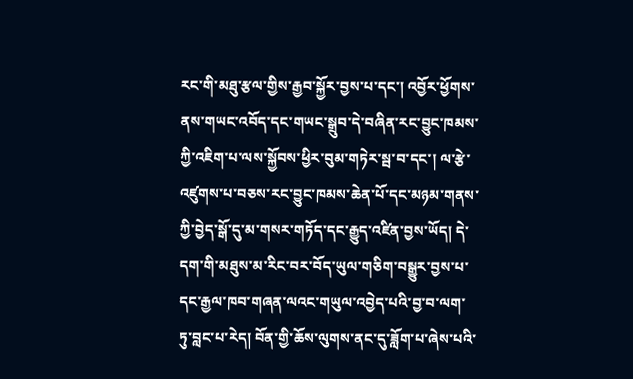རང་གི་མཐུ་རྩལ་གྱིས་རྒྱབ་སྐྱོར་བྱས་པ་དང་། འབྱོར་ཕྱོགས་ནས་གཡང་འབོད་དང་གཡང་སྒྲུབ་དེ་བཞིན་རང་བྱུང་ཁམས་ཀྱི་འཇིག་པ་ལས་སྐྱོབས་ཕྱིར་བུམ་གཏེར་སྦ་བ་དང་། ལ་རྩེ་འཛུགས་པ་བཅས་རང་བྱུང་ཁམས་ཆེན་པོ་དང་མཉམ་གནས་ཀྱི་བྱེད་སྒོ་དུ་མ་གསར་གཏོད་དང་རྒྱུད་འཛིན་བྱས་ཡོད། དེ་དག་གི་མཐུས་མ་རིང་བར་བོད་ཡུལ་གཅིག་བསྒྱུར་བྱས་པ་དང་རྒྱལ་ཁབ་གཞན་ལའང་གཡུལ་འབྱེད་པའི་བྱ་བ་ལག་ཏུ་བླང་པ་རེད། བོན་གྱི་ཆོས་ལུགས་ནང་དུ་ཟློག་པ་ཞེས་པའི་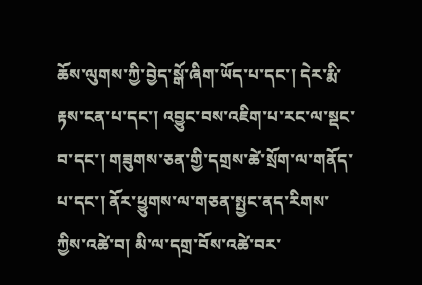ཆོས་ལུགས་ཀྱི་བྱེད་སྒོ་ཞིག་ཡོད་པ་དང་། དེར་རྨི་རྟས་ངན་པ་དང་། འབྱུང་བས་འཇིག་པ་རང་ལ་སྡང་བ་དང་། གཟུགས་ཅན་གྱི་དགྲས་ཚེ་སྲོག་ལ་གནོད་པ་དང་། ནོར་ཕྱུགས་ལ་གཅན་སྤྱང་ནད་རིགས་ཀྱིས་འཚེ་བ། མི་ལ་དགྲ་བོས་འཚེ་བར་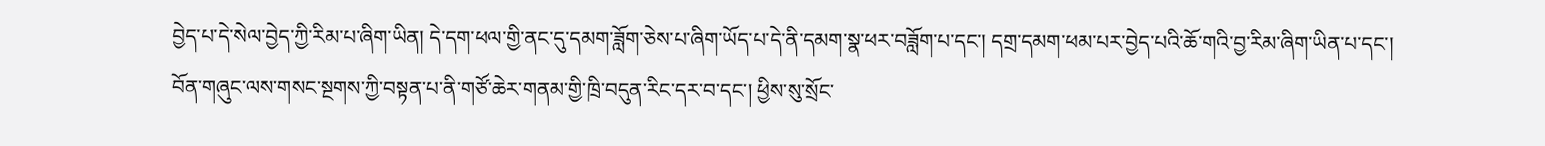བྱེད་པ་དེ་སེལ་བྱེད་ཀྱི་རིམ་པ་ཞིག་ཡིན། དེ་དག་ཕལ་གྱི་ནང་དུ་དམག་ཟློག་ཅེས་པ་ཞིག་ཡོད་པ་དེ་ནི་དམག་སྣ་ཕར་བཟློག་པ་དང་། དགྲ་དམག་ཕམ་པར་བྱེད་པའི་ཆོ་གའི་བྱ་རིམ་ཞིག་ཡིན་པ་དང་། བོན་གཞུང་ལས་གསང་སྔགས་ཀྱི་བསྟན་པ་ནི་གཙོ་ཆེར་གནམ་གྱི་ཁྲི་བདུན་རིང་དར་བ་དང་། ཕྱིས་སུ་སྲོང་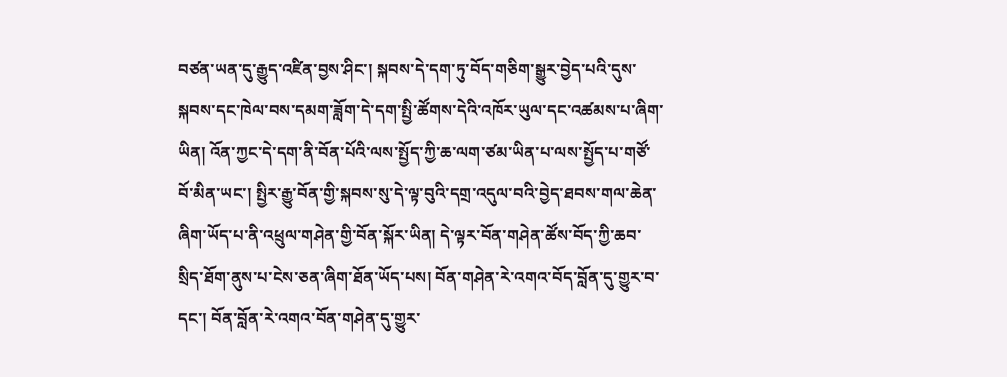བཙན་ཡན་དུ་རྒྱུད་འཛིན་བྱས་ཤིང་། སྐབས་དེ་དག་ཏུ་བོད་གཅིག་སྒྱུར་བྱེད་པའི་དུས་སྐབས་དང་ཁེལ་བས་དམག་ཟློག་དེ་དག་སྤྱི་ཚོགས་དེའི་འཁོར་ཡུལ་དང་འཚམས་པ་ཞིག་ཡིན། འོན་ཀྱང་དེ་དག་ནི་བོན་པོའི་ལས་སྤྱོད་ཀྱི་ཆ་ལག་ཙམ་ཡིན་པ་ལས་སྤྱོད་པ་གཙོ་བོ་མིན་ཡང་། སྤྱིར་རྒྱུ་བོན་གྱི་སྐབས་སུ་དེ་ལྟ་བུའི་དགྲ་འདུལ་བའི་བྱེད་ཐབས་གལ་ཆེན་ཞིག་ཡོད་པ་ནི་འཕྲུལ་གཤེན་གྱི་བོན་སྐོར་ཡིན། དེ་ལྟར་བོན་གཤེན་ཚོས་བོད་ཀྱི་ཆབ་སྲིད་ཐོག་ནུས་པ་ངེས་ཅན་ཞིག་ཐོན་ཡོད་པས། བོན་གཤེན་རེ་འགའ་བོད་བློན་དུ་གྱུར་བ་དང་། བོན་བློན་རེ་འགའ་བོན་གཤེན་དུ་གྱུར་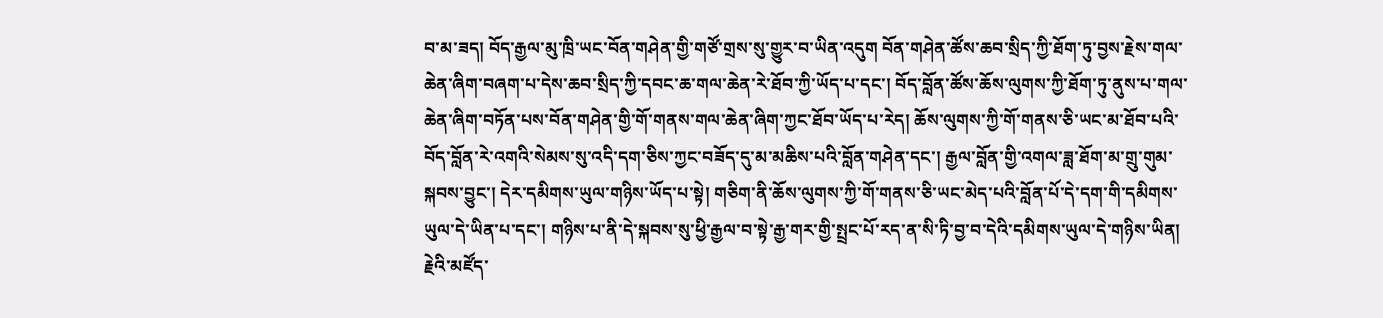བ་མ་ཟད། བོད་རྒྱལ་མུ་ཁྲི་ཡང་བོན་གཤེན་གྱི་གཙོ་གྲས་སུ་གྱུར་བ་ཡིན་འདུག བོན་གཤེན་ཚོས་ཆབ་སྲིད་ཀྱི་ཐོག་ཏུ་བྱས་རྗེས་གལ་ཆེན་ཞིག་བཞག་པ་དེས་ཆབ་སྲིད་ཀྱི་དབང་ཆ་གལ་ཆེན་རེ་ཐོབ་ཀྱི་ཡོད་པ་དང་། བོད་བློན་ཚོས་ཆོས་ལུགས་ཀྱི་ཐོག་ཏུ་ནུས་པ་གལ་ཆེན་ཞིག་བཏོན་པས་བོན་གཤེན་གྱི་གོ་གནས་གལ་ཆེན་ཞིག་ཀྱང་ཐོབ་ཡོད་པ་རེད། ཆོས་ལུགས་ཀྱི་གོ་གནས་ཅི་ཡང་མ་ཐོབ་པའི་བོད་བློན་རེ་འགའི་སེམས་སུ་འདི་དག་ཅིས་ཀྱང་བཟོད་དུ་མ་མཆིས་པའི་བློན་གཤེན་དང་། རྒྱལ་བློན་གྱི་འགལ་ཟླ་ཐོག་མ་གྲུ་གུམ་སྐབས་བྱུང་། དེར་དམིགས་ཡུལ་གཉིས་ཡོད་པ་སྟེ། གཅིག་ནི་ཆོས་ལུགས་ཀྱི་གོ་གནས་ཅི་ཡང་མེད་པའི་བློན་པོ་དེ་དག་གི་དམིགས་ཡུལ་དེ་ཡིན་པ་དང་། གཉིས་པ་ནི་དེ་སྐབས་སུ་ཕྱི་རྒྱལ་བ་སྟེ་རྒྱ་གར་གྱི་སྤྲང་པོ་རད་ན་སི་ཏི་བྱ་བ་དེའི་དམིགས་ཡུལ་དེ་གཉིས་ཡིན། རྗེའི་མཛོད་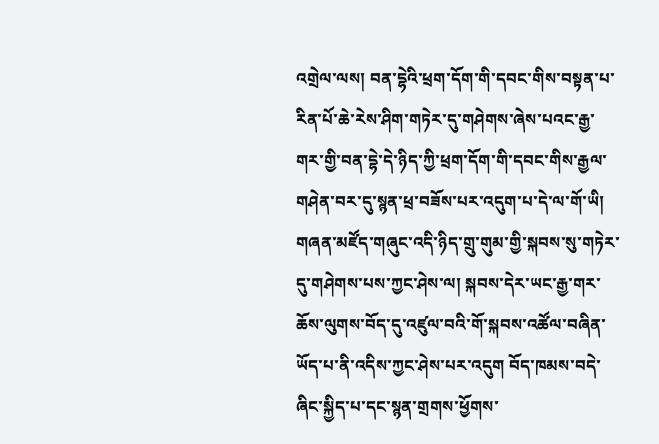འགྲེལ་ལས། བན་དྷེའི་ཕྲག་དོག་གི་དབང་གིས་བསྟན་པ་རིན་པོ་ཆེ་རེས་ཤིག་གཏེར་དུ་གཤེགས་ཞེས་པའང་རྒྱ་གར་གྱི་བན་དྷེ་དེ་ཉིད་ཀྱི་ཕྲག་དོག་གི་དབང་གིས་རྒྱལ་གཤེན་བར་དུ་སྙན་ཕྲ་བཟོས་པར་འདུག་པ་དེ་ལ་གོ་ཡི། གཞན་མཛོད་གཞུང་འདི་ཉིད་གྲུ་གུམ་གྱི་སྐབས་སུ་གཏེར་དུ་གཤེགས་པས་ཀྱང་ཤེས་ལ། སྐབས་དེར་ཡང་རྒྱ་གར་ཆོས་ལུགས་བོད་དུ་འཛུལ་བའི་གོ་སྐབས་འཚོལ་བཞིན་ཡོད་པ་ནི་འདིས་ཀྱང་ཤེས་པར་འདུག བོད་ཁམས་བདེ་ཞིང་སྐྱིད་པ་དང་སྙན་གྲགས་ཕྱོགས་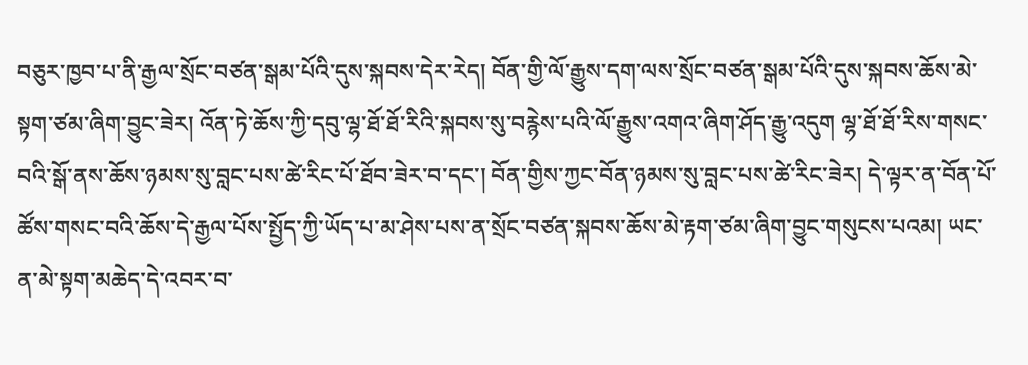བཅུར་ཁྱབ་པ་ནི་རྒྱལ་སྲོང་བཙན་སྒམ་པོའི་དུས་སྐབས་དེར་རེད། བོན་གྱི་ལོ་རྒྱུས་དག་ལས་སྲོང་བཙན་སྒམ་པོའི་དུས་སྐབས་ཆོས་མེ་སྟག་ཙམ་ཞིག་བྱུང་ཟེར། འོན་ཏེ་ཆོས་ཀྱི་དབུ་ལྷ་ཐོ་ཐོ་རིའི་སྐབས་སུ་བརྙེས་པའི་ལོ་རྒྱུས་འགའ་ཞིག་ཤོད་རྒྱུ་འདུག ལྷ་ཐོ་ཐོ་རིས་གསང་བའི་སྒོ་ནས་ཆོས་ཉམས་སུ་བླང་པས་ཚེ་རིང་པོ་ཐོབ་ཟེར་བ་དང་། བོན་གྱིས་ཀྱང་བོན་ཉམས་སུ་བླང་པས་ཚེ་རིང་ཟེར། དེ་ལྟར་ན་བོན་པོ་ཚོས་གསང་བའི་ཆོས་དེ་རྒྱལ་པོས་སྤྱོད་ཀྱི་ཡོད་པ་མ་ཤེས་པས་ན་སྲོང་བཙན་སྐབས་ཆོས་མེ་རྟག་ཙམ་ཞིག་བྱུང་གསུངས་པའམ། ཡང་ན་མེ་སྟག་མཆེད་དེ་འབར་བ་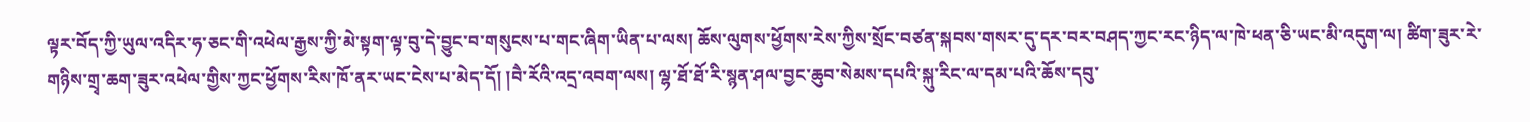ལྟར་བོད་ཀྱི་ཡུལ་འདིར་ཧ་ཅང་གི་འཕེལ་རྒྱས་ཀྱི་མེ་སྟག་ལྟ་བུ་དེ་བྱུང་བ་གསུངས་པ་གང་ཞིག་ཡིན་པ་ལས། ཆོས་ལུགས་ཕྱོགས་རེས་ཀྱིས་སྲོང་བཙན་སྐབས་གསར་དུ་དར་བར་བཤད་ཀྱང་རང་ཉིད་ལ་ཁེ་ཕན་ཅི་ཡང་མི་འདུག་ལ། ཚིག་ཟུར་རེ་གཉིས་གྲྭ་ཆག་ཟུར་འཕེལ་གྱིས་ཀྱང་ཕྱོགས་རིས་ཁོ་ནར་ཡང་ངེས་པ་མེད་དོ། །བཻ་རོའི་འདྲ་འབག་ལས། ལྷ་ཐོ་ཐོ་རི་སྙན་ཤལ་བྱང་ཆུབ་སེམས་དཔའི་སྐུ་རིང་ལ་དམ་པའི་ཆོས་དབུ་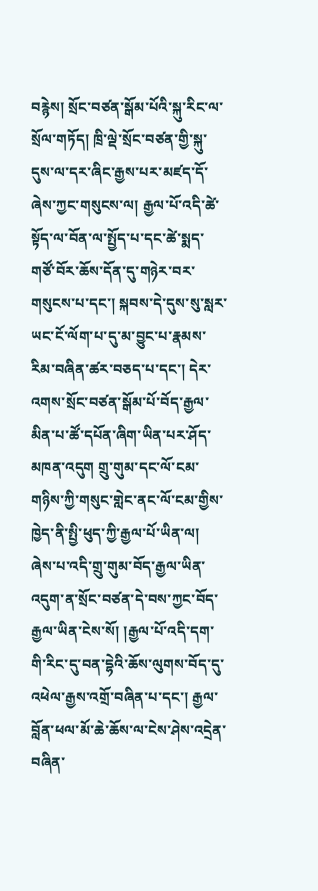བརྙེས། སྲོང་བཙན་སྒོམ་པོའི་སྐུ་རིང་ལ་སྲོལ་གཏོད། ཁྲི་ལྡེ་སྲོང་བཙན་གྱི་སྐུ་དུས་ལ་དར་ཞིང་རྒྱས་པར་མཛད་དོ་ཞེས་ཀྱང་གསུངས་ལ། རྒྱལ་པོ་འདི་ཚེ་སྟོད་ལ་བོན་ལ་སྤྱོད་པ་དང་ཚེ་སྨད་གཙོ་བོར་ཆོས་དོན་དུ་གཉེར་བར་གསུངས་པ་དང་། སྐབས་དེ་དུས་སུ་སླར་ཡང་ངོ་ལོག་པ་དུ་མ་བྱུང་པ་རྣམས་རིམ་བཞིན་ཚར་བཅད་པ་དང་། དེར་འགས་སྲོང་བཙན་སྒོམ་པོ་བོད་རྒྱལ་མིན་པ་ཚོ་དཔོན་ཞིག་ཡིན་པར་ཤོད་མཁན་འདུག གྲུ་གུམ་དང་ལོ་ངམ་གཉིས་ཀྱི་གསུང་གླེང་ནང་ལོ་ངམ་གྱིས་ཁྱེད་ནི་སྤྱི་ཕུད་ཀྱི་རྒྱལ་པོ་ཡིན་ལ། ཞེས་པ་འདི་གྲུ་གུམ་བོད་རྒྱལ་ཡིན་འདུག་ན་སྲོང་བཙན་དེ་བས་ཀྱང་བོད་རྒྱལ་ཡིན་ངེས་སོ། །རྒྱལ་པོ་འདི་དག་གི་རིང་དུ་བན་དྷེའི་ཆོས་ལུགས་བོད་དུ་འཕེལ་རྒྱས་འགྲོ་བཞིན་པ་དང་། རྒྱལ་བློན་ཕལ་མོ་ཆེ་ཆོས་ལ་ངེས་ཤེས་འདྲེན་བཞིན་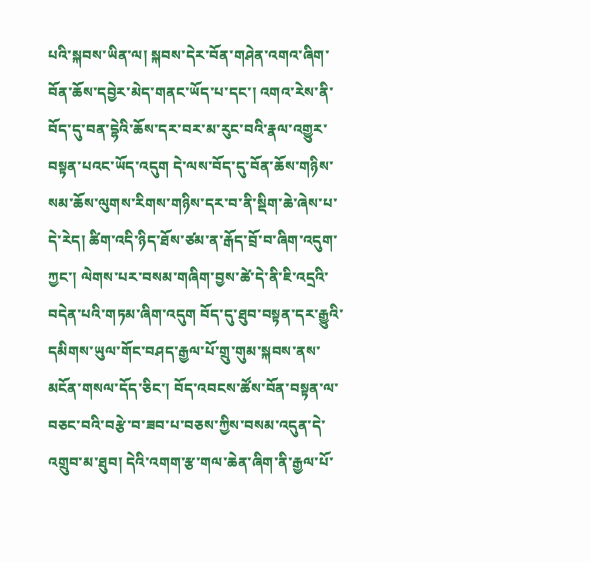པའི་སྐབས་ཡིན་ལ། སྐབས་དེར་བོན་གཤེན་འགའ་ཞིག་བོན་ཆོས་དབྱེར་མེད་གནང་ཡོད་པ་དང་། འགའ་རེས་ནི་བོད་དུ་བན་དྷེའི་ཆོས་དར་བར་མ་རུང་བའི་རྣལ་འགྱུར་བསྟན་པའང་ཡོད་འདུག དེ་ལས་བོད་དུ་བོན་ཆོས་གཉིས་སམ་ཆོས་ལུགས་རིགས་གཉིས་དར་བ་ནི་སྡིག་ཆེ་ཞེས་པ་དེ་རེད། ཚིག་འདི་ཉིད་ཐོས་ཙམ་ན་རྒོད་བྲོ་བ་ཞིག་འདུག་ཀྱང་། ལེགས་པར་བསམ་གཞིག་བྱས་ཚེ་དེ་ནི་ཇི་འདྲའི་བདེན་པའི་གཏམ་ཞིག་འདུག བོད་དུ་ཐུབ་བསྟན་དར་རྒྱུའི་དམིགས་ཡུལ་གོང་བཤད་རྒྱལ་པོ་གྲུ་གུམ་སྐབས་ནས་མངོན་གསལ་དོད་ཅིང་། བོད་འབངས་ཚོས་བོན་བསྟན་ལ་བཅང་བའི་བརྩེ་བ་ཟབ་པ་བཅས་ཀྱིས་བསམ་འདུན་དེ་འགྲུབ་མ་ཐུབ། དེའི་འགག་རྩ་གལ་ཆེན་ཞིག་ནི་རྒྱལ་པོ་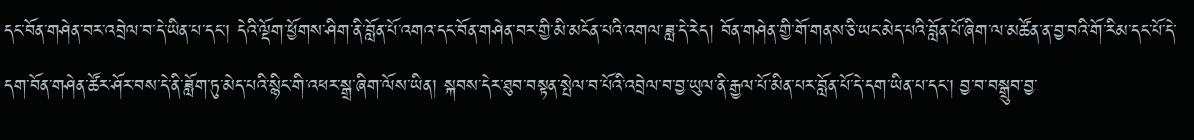དང་བོན་གཤེན་བར་འབྲེལ་བ་དེ་ཡིན་པ་དང་། དེའི་ལྡོག་ཕྱོགས་ཤིག་ནི་བློན་པོ་འགའ་དང་བོན་གཤེན་བར་གྱི་མི་མངོན་པའི་འགལ་ཟླ་དེ་རེད། བོན་གཤེན་གྱི་གོ་གནས་ཅི་ཡང་མེད་པའི་བློན་པོ་ཞིག་ལ་མཚོན་ན་བྱ་བའི་གོ་རིམ་དང་པོ་དེ་དག་བོན་གཤེན་ཚོར་ཤོར་བས་དེ་ནི་ཟློག་ཏུ་མེད་པའི་སྙིང་གི་འཕར་སྒྲ་ཞིག་ལོས་ཡིན། སྐབས་དེར་ཐུབ་བསྟན་སྤེལ་བ་པོའི་འབྲེལ་བ་བྱ་ཡུལ་ནི་རྒྱལ་པོ་མིན་པར་བློན་པོ་དེ་དག་ཡིན་པ་དང་། བྱ་བ་བསྒྲུབ་བྱ་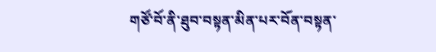གཙོ་བོ་ནི་ཐུབ་བསྟན་མིན་པར་བོན་བསྟན་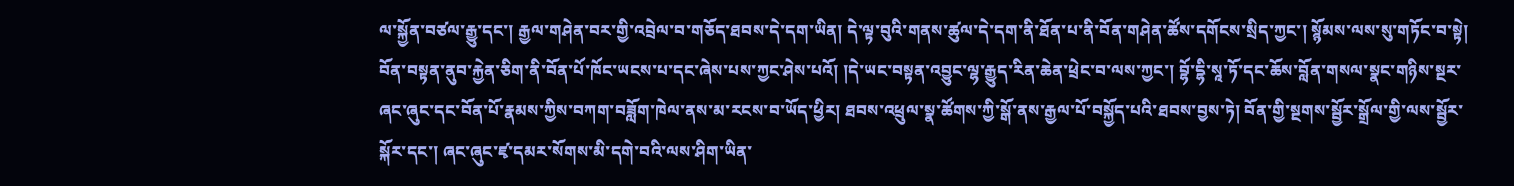ལ་སྐྱོན་བཙལ་རྒྱུ་དང་། རྒྱལ་གཤེན་བར་གྱི་འབྲེལ་བ་གཅོད་ཐབས་དེ་དག་ཡིན། དེ་ལྟ་བུའི་གནས་ཚུལ་དེ་དག་ནི་ཐོན་པ་ནི་བོན་གཤེན་ཚོས་དགོངས་སྲིད་ཀྱང་། སྙོམས་ལས་སུ་གཏོང་བ་སྟེ། བོན་བསྟན་ནུབ་རྐྱེན་ཅིག་ནི་བོན་པོ་ཁོང་ཡངས་པ་དང་ཞེས་པས་ཀྱང་ཤེས་པའོ། །དེ་ཡང་བསྟན་འབྱུང་ལྷ་རྒྱུད་རིན་ཆེན་ཕྲེང་བ་ལས་ཀྱང་། བྷོ་དྷི་སཱ་ཏོ་དང་ཆོས་བློན་གསལ་སྣང་གཉིས་སྔར་ཞང་ཞུང་དང་བོན་པོ་རྣམས་ཀྱིས་བཀག་བཟློག་ཁེལ་ནས་མ་རངས་བ་ཡོད་ཕྱིར། ཐབས་འཕྲུལ་སྣ་ཚོགས་ཀྱི་སྒོ་ནས་རྒྱལ་པོ་བསྐྱོད་པའི་ཐབས་བྱས་ཏེ། བོན་གྱི་སྔགས་སྦྱོར་སྒྲོལ་གྱི་ལས་སྦྱོར་སྐོར་དང་། ཞང་ཞུང་ཛྭ་དམར་སོགས་མི་དགེ་བའི་ལས་ཤིག་ཡིན་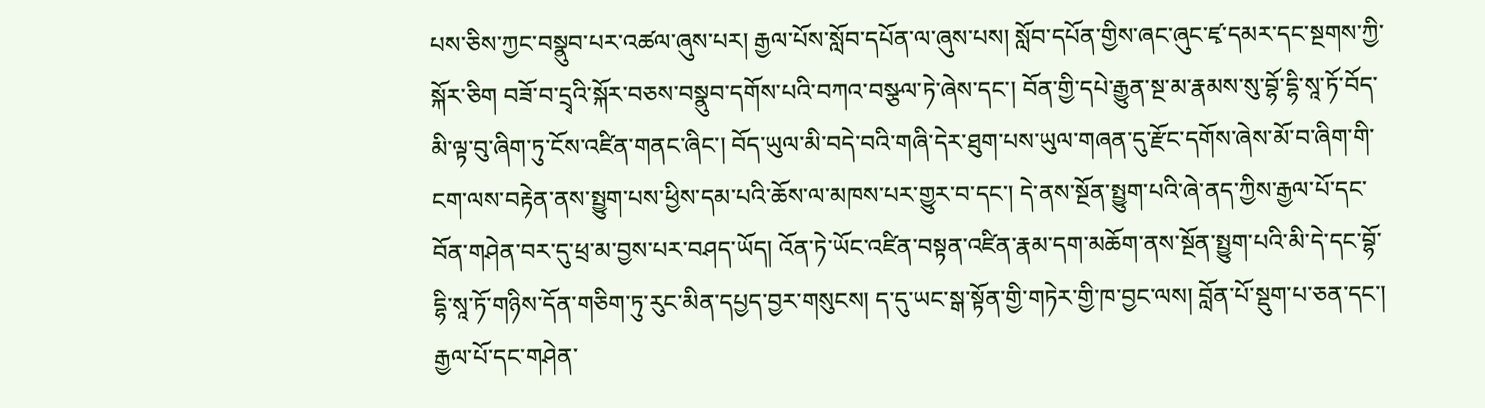པས་ཅིས་ཀྱང་བསྣུབ་པར་འཚལ་ཞུས་པར། རྒྱལ་པོས་སློབ་དཔོན་ལ་ཞུས་པས། སློབ་དཔོན་གྱིས་ཞང་ཞུང་ཛྭ་དམར་དང་སྔགས་ཀྱི་སྐོར་ཅིག བཟོ་བ་དྲྭའི་སྐོར་བཅས་བསྣུབ་དགོས་པའི་བཀའ་བསྩལ་ཏེ་ཞེས་དང་། བོན་གྱི་དཔེ་རྒྱུན་སྔ་མ་རྣམས་སུ་བྷོ་དྷི་སཱ་ཏོ་བོད་མི་ལྟ་བུ་ཞིག་ཏུ་ངོས་འཛིན་གནང་ཞིང་། བོད་ཡུལ་མི་བདེ་བའི་གཞི་དེར་ཐུག་པས་ཡུལ་གཞན་དུ་རྫོང་དགོས་ཞེས་མོ་བ་ཞིག་གི་ངག་ལས་བརྟེན་ནས་སྤྱུག་པས་ཕྱིས་དམ་པའི་ཆོས་ལ་མཁས་པར་གྱུར་བ་དང་། དེ་ནས་སྔོན་སྤྱུག་པའི་ཞེ་ནད་ཀྱིས་རྒྱལ་པོ་དང་བོན་གཤེན་བར་དུ་ཕྲ་མ་བྱས་པར་བཤད་ཡོད། འོན་ཏེ་ཡོང་འཛིན་བསྟན་འཛིན་རྣམ་དག་མཆོག་ནས་སྔོན་སྤྱུག་པའི་མི་དེ་དང་བྷོ་དྷི་སཱ་ཏོ་གཉིས་དོན་གཅིག་ཏུ་རུང་མིན་དཔྱད་བྱར་གསུངས། ད་དུ་ཡང་སྒ་སྟོན་གྱི་གཏེར་གྱི་ཁ་བྱང་ལས། བློན་པོ་སྡུག་པ་ཅན་དང་། རྒྱལ་པོ་དང་གཤེན་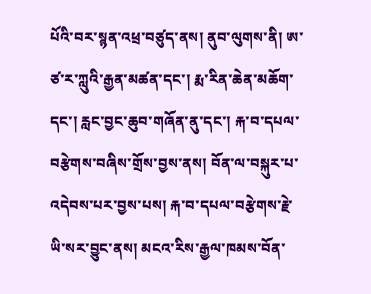པོའི་བར་སྙན་འཕྲ་བཙུད་ནས། ནུབ་ལུགས་ནི། ཨ་ཙ་ར་ཀླུའི་རྒྱན་མཚན་དང་། རྨ་རིན་ཆེན་མཆོག་དང་། རླང་བྱང་ཆུབ་གཞོན་ནུ་དང་། རྐ་བ་དཔལ་བརྩེགས་བཞིས་གྲོས་བྱས་ནས། བོན་ལ་བསྐུར་པ་འདེབས་པར་བྱས་པས། རྐ་བ་དཔལ་བརྩེགས་རྗེ་ཡི་སར་བྱུང་ནས། མངའ་རིས་རྒྱལ་ཁམས་བོན་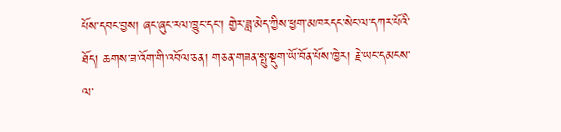པོས་དབང་བྱས། ཞང་ཞུང་རལ་ཁྱུང་དང་། གྱེར་ཟླ་མེད་ཀྱིས་ཕྱག་མཁརདང་སེང་ལ་དཀར་པོའི་ཐོད། ཆགས་ཟ་འོག་གི་འབོལ་ཅན། གཅན་གཟན་སྤུ་སྡུག་ཡོ་བོན་པོས་ཁྱེར། རྗེ་ཡང་དམངས་ལ་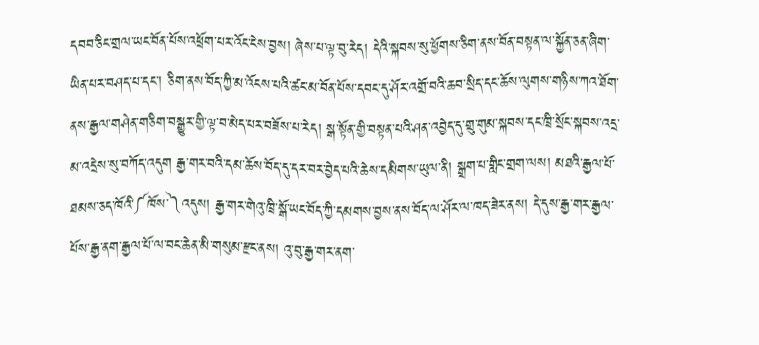དབབ་ཅིང་གྲལ་ཡང་བོན་པོས་འཕྲོག་པར་འོང་ངེས་བྱས། ཞེས་པ་ལྟ་བུ་རེད། དེའི་སྐབས་སུ་ཕྱོགས་ཅིག་ནས་བོན་བསྟན་ལ་སྐྱོན་ཅན་ཞིག་ཡིན་པར་བཤད་པ་དང་། ཅིག་ནས་བོད་ཀྱི་མ་འོངས་པའི་ཚང་མ་བོན་པོས་དབང་དུ་ཤོར་འགྲོ་བའི་ཆབ་སྲིད་དང་ཆོས་ལུགས་གཉིས་ཀའ་ཐོག་ནས་རྒྱལ་གཤེན་གཅིག་བསྒྱུར་གྱི་ལྟ་བ་མེད་པར་བཟོས་པ་རེད། སྒ་སྟོན་གྱི་བསྟན་པའི་ཤན་འབྱེད་དུ་གྲུ་གུམ་སྐབས་དང་ཁྲི་སྲོང་སྐབས་འདྲ་མ་འདྲེས་སུ་བཀོད་འདུག རྒྱ་གར་བའི་དམ་ཆོས་བོད་དུ་དར་བར་བྱེད་པའི་ཆེས་དམིགས་ཡུལ་ནི། སྒྲག་པ་གླིང་གྲག་ལས། མཐའི་རྒྱལ་པོ་ཐམས་ཅད་ཁོའི་༼ཁོས་༽འདུས། རྒྱ་གར་གེའུ་ཁྲི་སྒོ་ཡང་བོད་ཀྱི་དམགས་བྱས་ནས་བོད་ལ་ཤོར་ལ་ཁད་ཟེར་ནས། དེ་དུས་རྒྱ་གར་རྒྱལ་པོས་རྒྱ་ནག་རྒྱལ་པོ་ལ་བང་ཆེན་མི་གསུམ་རྫང་ནས། འུ་བུ་རྒྱ་གར་ནག་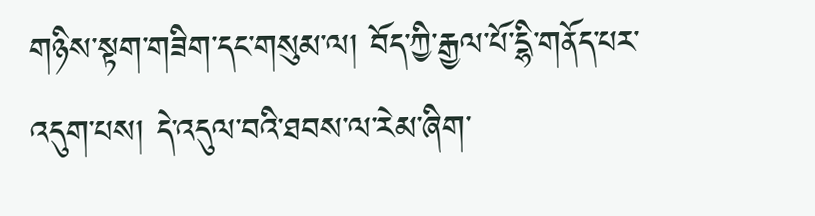གཉིས་སྟག་གཟིག་དང་གསུམ་ལ། བོད་ཀྱི་རྒྱལ་པོ་དྷི་གནོད་པར་འདུག་པས། དེ་འདུལ་བའི་ཐབས་ལ་རེམ་ཞིག་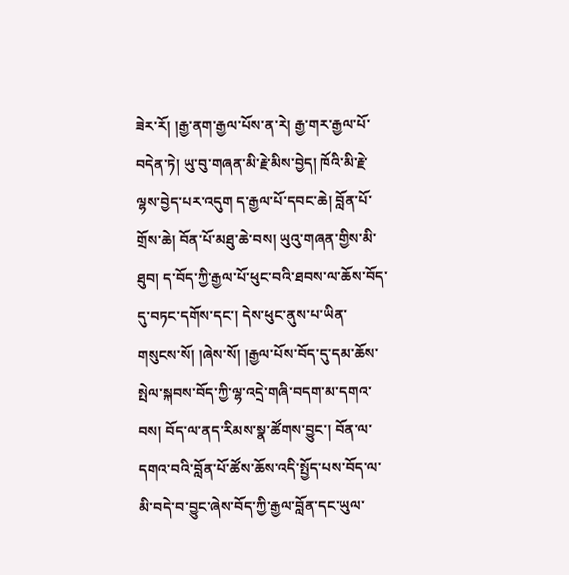ཟེར་རོ། །རྒྱ་ནག་རྒྱལ་པོས་ན་རེ། རྒྱ་གར་རྒྱལ་པོ་བདེན་ཏེ། ཡུ་བུ་གཞན་མི་རྗེ་མིས་བྱེད། ཁོའི་མི་རྗེ་ལྷས་བྱེད་པར་འདུག ད་རྒྱལ་པོ་དབང་ཆེ། བློན་པོ་གྲོས་ཆེ། བོན་པོ་མཐུ་ཆེ་བས། ཡུའུ་གཞན་གྱིས་མི་ཐུབ། ད་བོད་ཀྱི་རྒྱལ་པོ་ཕུང་བའི་ཐབས་ལ་ཆོས་བོད་དུ་བཏང་དགོས་དང་། དེས་ཕུང་ནུས་པ་ཡིན་གསུངས་སོ། །ཞེས་སོ། །རྒྱལ་པོས་བོད་དུ་དམ་ཆོས་སྤེལ་སྐབས་བོད་ཀྱི་ལྷ་འདྲེ་གཞི་བདག་མ་དགའ་བས། བོད་ལ་ནད་རིམས་སྣ་ཚོགས་བྱུང་། བོན་ལ་དགའ་བའི་བློན་པོ་ཚོས་ཆོས་འདི་སྤྱོད་པས་བོད་ལ་མི་བདེ་བ་བྱུང་ཞེས་བོད་ཀྱི་རྒྱལ་བློན་དང་ཡུལ་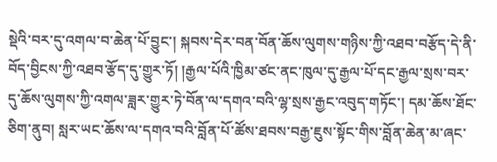སྡེའི་བར་དུ་འགལ་བ་ཆེན་པོ་བྱུང་། སྐབས་དེར་བན་བོན་ཆོས་ལུགས་གཉིས་ཀྱི་འཐབ་བརྩོད་དེ་ནི་བོད་བྱིངས་ཀྱི་འཐབ་རྩོད་དུ་གྱུར་ཏོ། །རྒྱལ་པོའི་ཁྱིམ་ཙང་ནང་ཁུལ་དུ་རྒྱལ་པོ་དང་རྒྱལ་སྲས་བར་དུ་ཆོས་ལུགས་ཀྱི་འགལ་ཟླར་གྱུར་ཏེ་བོན་ལ་དགའ་བའི་ལྷ་སྲས་རྒྱང་འབུད་གཏོང་། དམ་ཆོས་ཐོང་ཅིག་ནུབ། སླར་ཡང་ཆོས་ལ་དགའ་བའི་བློན་པོ་ཚོས་ཐབས་བརྒྱ་ཇུས་སྟོང་གིས་བློན་ཆེན་མ་ཞང་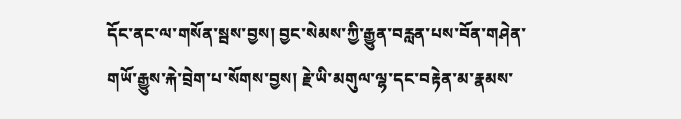དོང་ནང་ལ་གསོན་སྦས་བྱས། བྱང་སེམས་ཀྱི་རྒྱུན་བརླན་པས་བོན་གཤེན་གཡོ་རྒྱུས་རྐེ་བྲེག་པ་སོགས་བྱས། རྗེ་ཡི་མགུལ་ལྷ་དང་བརྟེན་མ་རྣམས་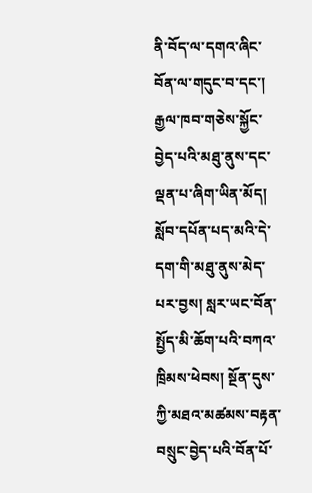ནི་བོད་ལ་དགའ་ཞིང་བོན་ལ་གདུང་བ་དང་། རྒྱལ་ཁབ་གཅེས་སྐྱོང་བྱེད་པའི་མཐུ་ནུས་དང་ལྡན་པ་ཞིག་ཡིན་མོད། སློབ་དཔོན་པད་མའི་དེ་དག་གི་མཐུ་ནུས་མེད་པར་བྱས། སླར་ཡང་བོན་སྤྱོད་མི་ཆོག་པའི་བཀའ་ཁྲིམས་ཕེབས། སྔོན་དུས་ཀྱི་མཐའ་མཚམས་བརྟན་བསྲུང་བྱེད་པའི་བོན་པོ་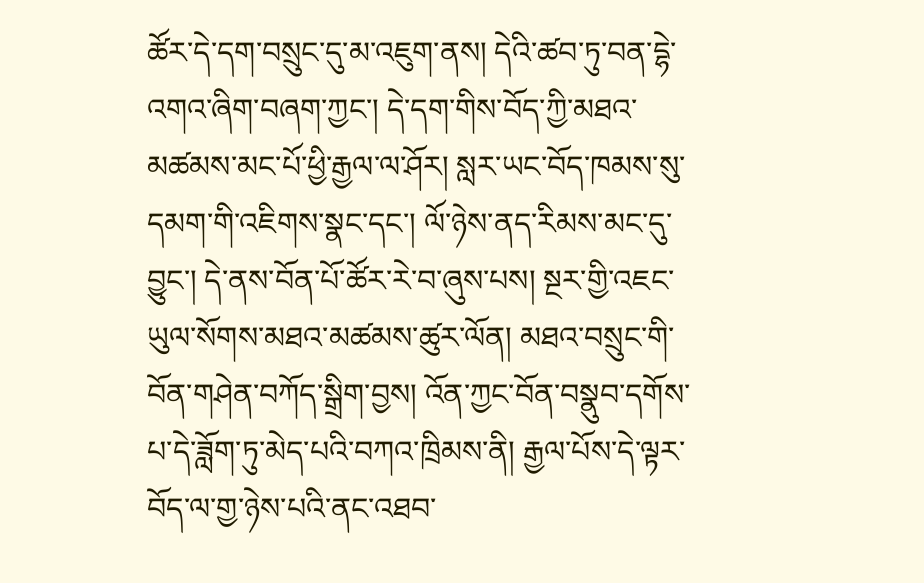ཚོར་དེ་དག་བསྲུང་དུ་མ་འཇུག་ནས། དེའི་ཚབ་ཏུ་བན་དྷེ་འགའ་ཞིག་བཞག་ཀྱང་། དེ་དག་གིས་བོད་ཀྱི་མཐའ་མཚམས་མང་པོ་ཕྱི་རྒྱལ་ལ་ཤོར། སླར་ཡང་བོད་ཁམས་སུ་དམག་གི་འཇིགས་སྣང་དང་། ལོ་ཉེས་ནད་རིམས་མང་དུ་བྱུང་། དེ་ནས་བོན་པོ་ཚོར་རེ་བ་ཞུས་པས། སྔར་གྱི་འཇང་ཡུལ་སོགས་མཐའ་མཚམས་ཚུར་ལོན། མཐའ་བསྲུང་གི་བོན་གཤེན་བཀོད་སྒྲིག་བྱས། འོན་ཀྱང་བོན་བསྣུབ་དགོས་པ་དེ་ཟློག་ཏུ་མེད་པའི་བཀའ་ཁྲིམས་ནི། རྒྱལ་པོས་དེ་ལྟར་བོད་ལ་གྱ་ཉེས་པའི་ནང་འཐབ་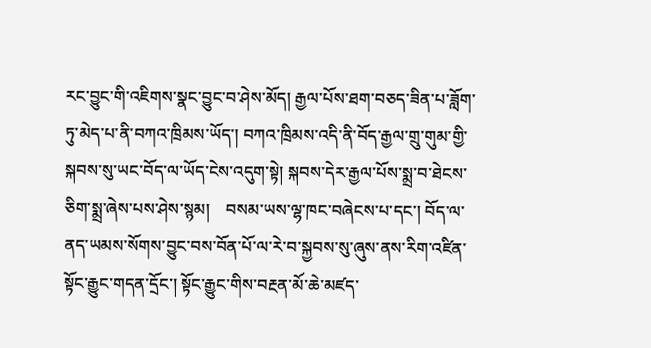རང་བྱུང་གི་འཇིགས་སྣང་བྱུང་བ་ཤེས་མོད། རྒྱལ་པོས་ཐག་བཅད་ཟིན་པ་ཟློག་ཏུ་མེད་པ་ནི་བཀའ་ཁྲིམས་ཡོད་། བཀའ་ཁྲིམས་འདི་ནི་བོད་རྒྱལ་གྲུ་གུམ་གྱི་སྐབས་སུ་ཡང་བོད་ལ་ཡོད་ངེས་འདུག་སྟེ། སྐབས་དེར་རྒྱལ་པོས་སྨྲ་བ་ཐེངས་ཅིག་སྨྲ་ཞེས་པས་ཤེས་སྙམ།    བསམ་ཡས་ལྷ་ཁང་བཞེངས་པ་དང་། བོད་ལ་ནད་ཡམས་སོགས་བྱུང་བས་བོན་པོ་ལ་རེ་བ་སྐྱབས་སུ་ཞུས་ནས་རིག་འཛིན་སྟོང་རྒྱུང་གདན་དྲོང་། སྟོང་རྒྱུང་གིས་བརྔན་མོ་ཆེ་མཛད་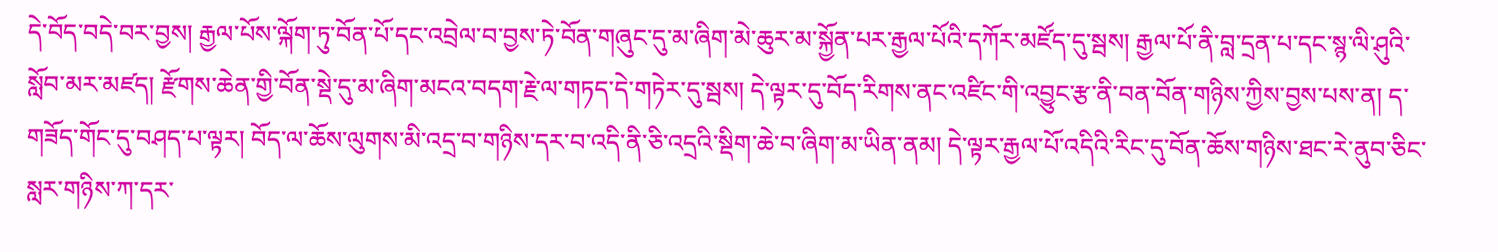དེ་བོད་བདེ་བར་བྱས། རྒྱལ་པོས་ལྐོག་ཏུ་བོན་པོ་དང་འབྲེལ་བ་བྱས་ཏེ་བོན་གཞུང་དུ་མ་ཞིག་མེ་ཆུར་མ་སྐྱོན་པར་རྒྱལ་པོའི་དཀོར་མཛོད་དུ་སྦས། རྒྱལ་པོ་ནི་བླ་དྲན་པ་དང་སྙ་ལི་ཤུའི་སློབ་མར་མཛད། རྫོགས་ཆེན་གྱི་བོན་སྡེ་དུ་མ་ཞིག་མངའ་བདག་རྗེ་ལ་གཏད་དེ་གཏེར་དུ་སྦས། དེ་ལྟར་དུ་བོད་རིགས་ནང་འཛིང་གི་འབྱུང་རྩ་ནི་བན་བོན་གཉིས་ཀྱིས་བྱས་པས་ན། ད་གཟོད་གོང་དུ་བཤད་པ་ལྟར། བོད་ལ་ཆོས་ལུགས་མི་འདྲ་བ་གཉིས་དར་བ་འདི་ནི་ཅི་འདྲའི་སྡིག་ཆེ་བ་ཞིག་མ་ཡིན་ནམ། དེ་ལྟར་རྒྱལ་པོ་འདིའི་རིང་དུ་བོན་ཆོས་གཉིས་ཐང་རེ་ནུབ་ཅིང་སླར་གཉིས་ཀ་དར་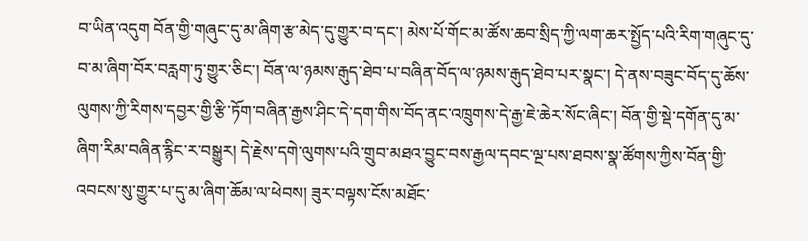བ་ཡིན་འདུག བོན་གྱི་གཞུང་དུ་མ་ཞིག་རྩ་མེད་དུ་གྱུར་བ་དང་། མེས་པོ་གོང་མ་ཚོས་ཆབ་སྲིད་ཀྱི་ལག་ཆར་སྤྱོད་པའི་རིག་གཞུང་དུ་བ་མ་ཞིག་བོར་བརླག་ཏུ་གྱུར་ཅིང་། བོན་ལ་ཉམས་རྒུད་ཐེབ་པ་བཞིན་བོད་ལ་ཉམས་རྒུད་ཐེབ་པར་སྣང་། དེ་ནས་བཟུང་བོད་དུ་ཆོས་ལུགས་ཀྱི་རིགས་དབྱར་གྱི་རྩི་ཏོག་བཞིན་རྒྱས་ཤིང་དེ་དག་གིས་བོད་ནང་འཁྲུགས་དེ་རྒྱ་ཇེ་ཆེར་སོང་ཞིང་། བོན་གྱི་སྡེ་དགོན་དུ་མ་ཞིག་རིམ་བཞིན་རྙིང་ར་བསྒྱུར། དེ་རྗེས་དགེ་ལུགས་པའི་གྲུབ་མཐའ་བྱུང་བས་རྒྱལ་དབང་ལྔ་པས་ཐབས་སྣ་ཚོགས་ཀྱིས་བོན་གྱི་འབངས་སུ་གྱུར་པ་དུ་མ་ཞིག་ཆོམ་ལ་ཕེབས། ཟུར་བལྟས་ངོས་མཐོང་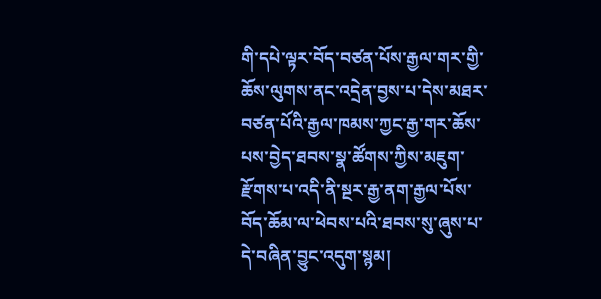གི་དཔེ་ལྟར་བོད་བཙན་པོས་རྒྱལ་གར་གྱི་ཆོས་ལུགས་ནང་འདྲེན་བྱས་པ་དེས་མཐར་བཙན་པོའི་རྒྱལ་ཁམས་ཀྱང་རྒྱ་གར་ཆོས་པས་བྱེད་ཐབས་སྣ་ཚོགས་ཀྱིས་མཇུག་རྫོགས་པ་འདི་ནི་སྔར་རྒྱ་ནག་རྒྱལ་པོས་བོད་ཆོམ་ལ་ཕེབས་པའི་ཐབས་སུ་ཞུས་པ་དེ་བཞིན་བྱུང་འདུག་སྙམ།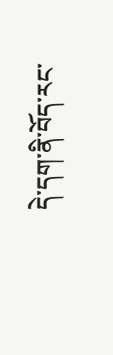དེ་དག་ནི་བོད་རང་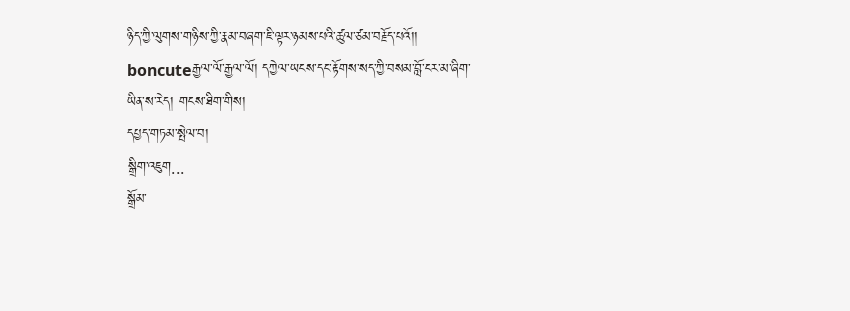ཉིད་ཀྱི་ལུགས་གཉིས་ཀྱི་རྣམ་བཞག་ཇི་ལྟར་ཉམས་པའི་ཚུལ་ཙམ་བརྗོད་པའོ།།
boncuteརྒྱལ་ལོ་རྒྱལ་ལོ། དཀྱེལ་ཡངས་དང་རྟོགས་སད་ཀྱི་བསམ་བློ་ངར་མ་ཞིག་ཡིན་ས་རེད། གངས་ཐིག་གིས།
དཔྱད་གཏམ་སྤེལ་བ།
སྒྲིག་འཇུག...
སྒྲོམ་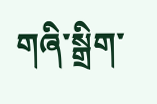གཞི་སྒྲིག་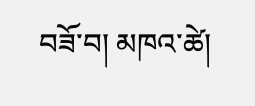བཟོ་བ། མཁའ་ཚེ།